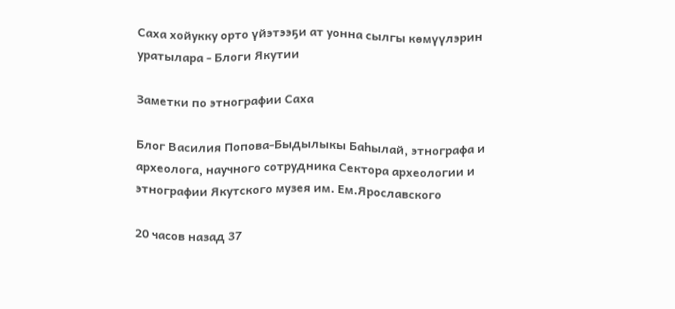Саха хойукку орто үйэтээҕи ат уонна сылгы көмүүлэрин  уратылара - Блоги Якутии

Заметки по этнографии Саха

Блог Василия Попова-Быдылыкы Баһылай, этнографа и археолога, научного сотрудника Сектора археологии и этнографии Якутского музея им. Ем.Ярославского

20 часов назад 37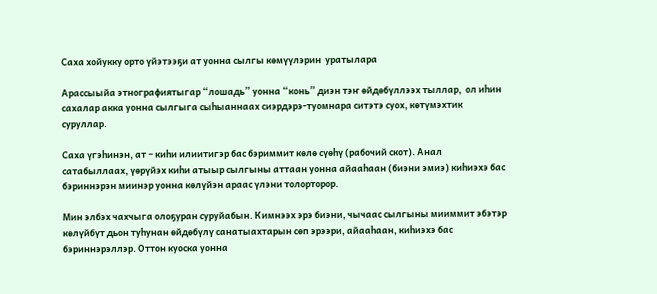Саха хойукку орто үйэтээҕи ат уонна сылгы көмүүлэрин  уратылара

Арассыыйа этнографиятыгар “лошадь” уонна “конь” диэн тэҥ өйдөбүллээх тыллар,  ол иһин сахалар акка уонна сылгыга сыһыаннаах сиэрдэрэ-туомнара ситэтэ суох, көтүмэхтик суруллар.

Саха үгэһинэн, ат − киһи илиитигэр бас бэриммит көлө сүөһү (рабочий скот). Анал сатабыллаах, үөрүйэх киһи атыыр сылгыны аттаан уонна айааһаан (биэни эмиэ) киһиэхэ бас бэриннэрэн миинэр уонна көлүйэн араас үлэни толорторор.

Мин элбэх чахчыга олоҕуран суруйабын. Кимнээх эрэ биэни, чычаас сылгыны мииммит эбэтэр көлүйбүт дьон туһунан өйдөбүлү санатыахтарын сөп эрээри, айааһаан, киһиэхэ бас бэриннэрэллэр. Оттон куоска уонна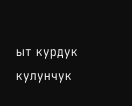ыт курдук кулунчук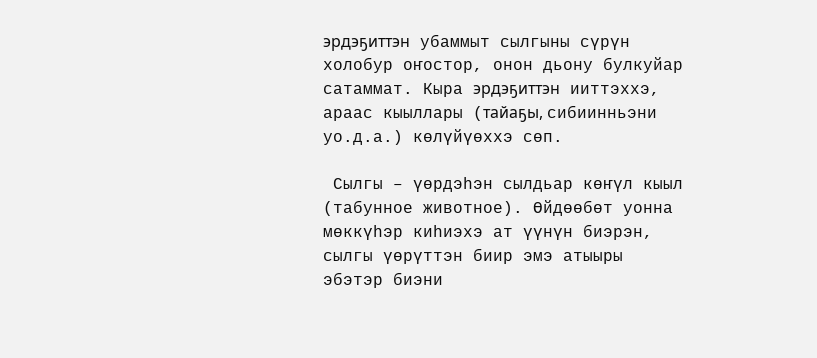эрдэҕиттэн убаммыт сылгыны сүрүн холобур оҥостор, онон дьону булкуйар сатаммат. Кыра эрдэҕиттэн ииттэххэ, араас кыыллары (тайаҕы, сибиинньэни уо.д.а.) көлүйүөххэ сөп.

 Сылгы – үөрдэһэн сылдьар көҥүл кыыл (табунное животное). Өйдөөбөт уонна мөккүһэр киһиэхэ ат үүнүн биэрэн, сылгы үөрүттэн биир эмэ атыыры эбэтэр биэни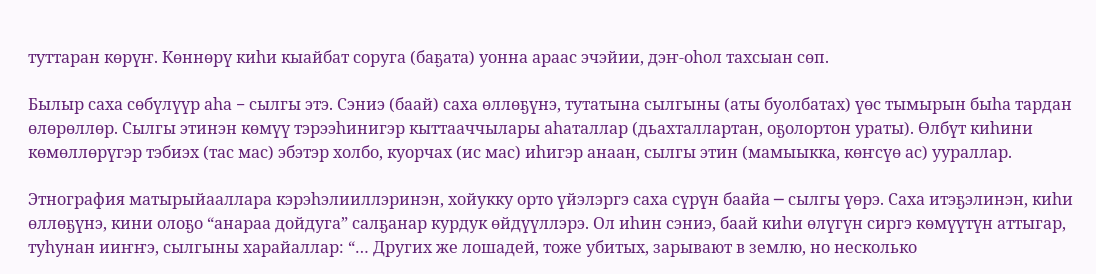туттаран көрүҥ. Көннөрү киһи кыайбат соруга (баҕата) уонна араас эчэйии, дэҥ-оһол тахсыан сөп.

Былыр саха сөбүлүүр аһа − сылгы этэ. Сэниэ (баай) саха өллөҕүнэ, тутатына сылгыны (аты буолбатах) үөс тымырын быһа тардан өлөрөллөр. Сылгы этинэн көмүү тэрээһинигэр кыттааччылары аһаталлар (дьахталлартан, оҕолортон ураты). Өлбүт киһини көмөллөрүгэр тэбиэх (тас мас) эбэтэр холбо, куорчах (ис мас) иһигэр анаан, сылгы этин (мамыыкка, көҥсүө ас) уураллар.

Этнография матырыйааллара кэрэһэлииллэринэн, хойукку орто үйэлэргэ саха сүрүн баайа ─ сылгы үөрэ. Саха итэҕэлинэн, киһи өллөҕүнэ, кини олоҕо “анараа дойдуга” салҕанар курдук өйдүүллэрэ. Ол иһин сэниэ, баай киһи өлүгүн сиргэ көмүүтүн аттыгар, туһунан ииҥҥэ, сылгыны харайаллар: “… Других же лошадей, тоже убитых, зарывают в землю, но несколько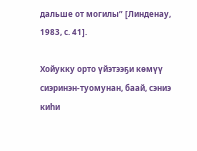дальше от могилы” [Линденау, 1983, с. 41].

Хойукку орто үйэтээҕи көмүү сиэринэн-туомунан, баай, сэниэ киһи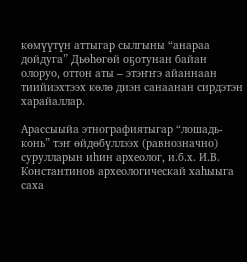көмүүтүн аттыгар сылгыны “анараа дойдуга” Дьөһөгөй оҕотунан байан олоруо, оттон аты – этэҥҥэ айаннаан тиийиэхтээх көлө диэн санаанан сирдэтэн харайаллар.

Арассыыйа этнографиятыгар “лошадь-конь” тэҥ өйдөбүллээх (равнозначно) сурулларын иһин археолог, и.б.х. И.В. Константинов археологическай хаһыыга саха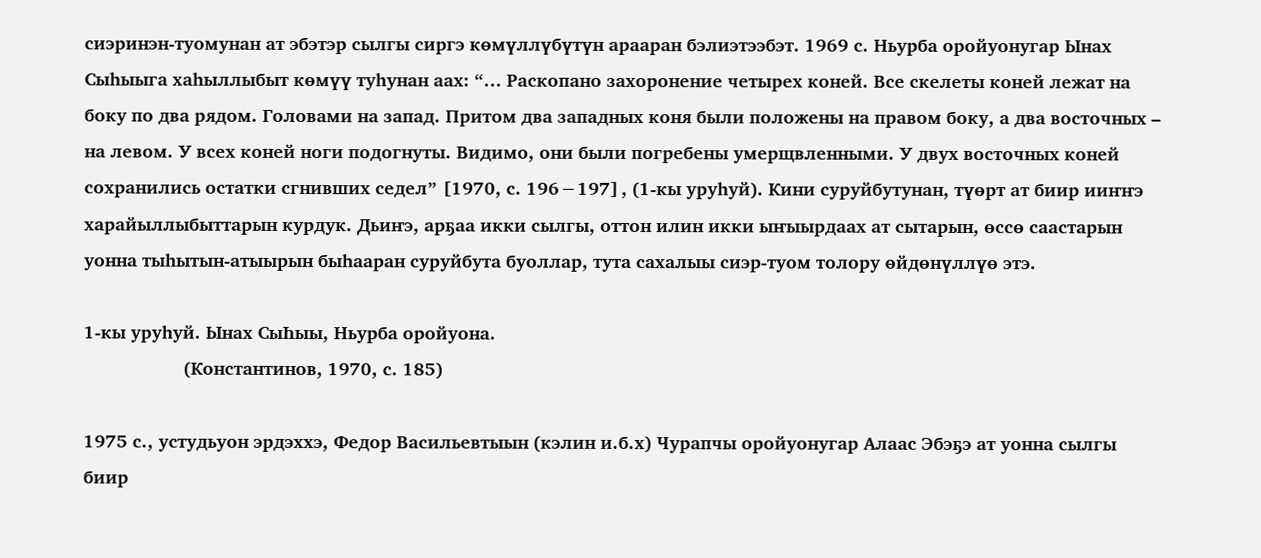сиэринэн-туомунан ат эбэтэр сылгы сиргэ көмүллүбүтүн арааран бэлиэтээбэт. 1969 с. Ньурба оройуонугар Ынах Сыһыыга хаһыллыбыт көмүү туһунан аах: “… Раскопано захоронение четырех коней. Все скелеты коней лежат на боку по два рядом. Головами на запад. Притом два западных коня были положены на правом боку, а два восточных – на левом. У всех коней ноги подогнуты. Видимо, они были погребены умерщвленными. У двух восточных коней сохранились остатки сгнивших седел” [1970, с. 196−197], (1-кы уруһуй). Кини суруйбутунан, түөрт ат биир ииҥҥэ харайыллыбыттарын курдук. Дьиҥэ, арҕаа икки сылгы, оттон илин икки ыҥыырдаах ат сытарын, өссө саастарын уонна тыһытын-атыырын быһааран суруйбута буоллар, тута сахалыы сиэр-туом толору өйдөнүллүө этэ.

1-кы уруһуй. Ынах СыҺыы, Ньурба оройуона.
                    (Константинов, 1970, с. 185)

1975 с., устудьуон эрдэххэ, Федор Васильевтыын (кэлин и.б.х) Чурапчы оройуонугар Алаас Эбэҕэ ат уонна сылгы биир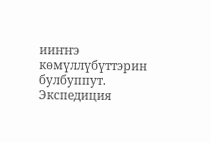ииҥҥэ көмүллүбүттэрин булбуппут. Экспедиция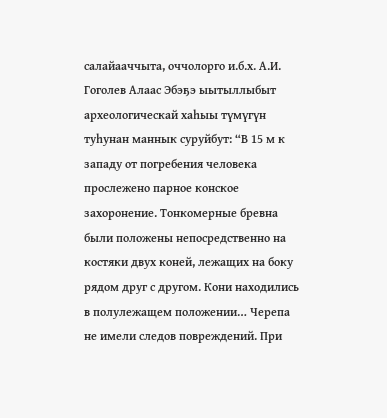салайааччыта, оччолорго и.б.х. А.И. Гоголев Алаас Эбэҕэ ыытыллыбыт археологическай хаһыы түмүгүн туһунан маннык суруйбут: “В 15 м к западу от погребения человека прослежено парное конское захоронение. Тонкомерные бревна были положены непосредственно на костяки двух коней, лежащих на боку рядом друг с другом. Кони находились в полулежащем положении… Черепа не имели следов повреждений. При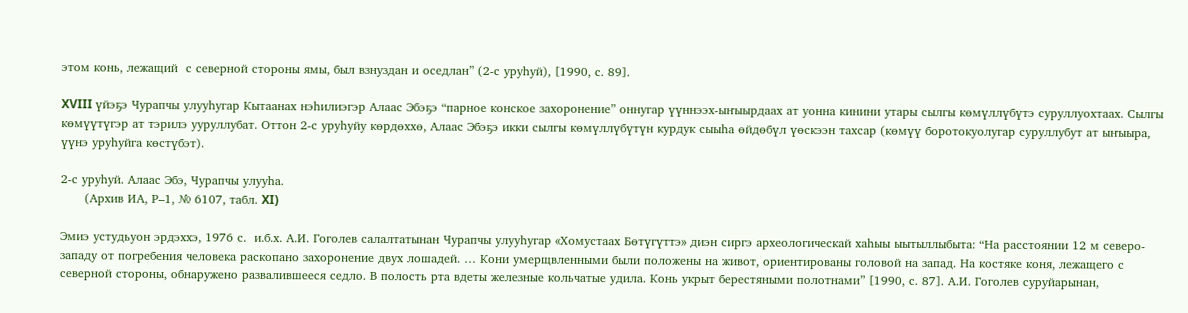этом конь, лежащий  с северной стороны ямы, был взнуздан и оседлан” (2-с уруһуй), [1990, с. 89].

XVIII үйэҕэ Чурапчы улууһугар Кытаанах нэһилиэгэр Алаас Эбэҕэ “парное конское захоронение” оннугар үүннээх-ыҥыырдаах ат уонна кинини утары сылгы көмүллүбүтэ суруллуохтаах. Сылгы көмүүтүгэр ат тэрилэ ууруллубат. Оттон 2-с уруһуйу көрдөххө, Алаас Эбэҕэ икки сылгы көмүллүбүтүн курдук сыыһа өйдөбүл үөскээн тахсар (көмүү боротокуолугар суруллубут ат ыҥыыра, үүнэ уруһуйга көстүбэт).

2-с уруһуй. Алаас Эбэ, Чурапчы улууһа.
      (Архив ИА, Р–1, № 6107, табл. XI)

Эмиэ устудьуон эрдэххэ, 1976 с.  и.б.х. А.И. Гоголев салалтатынан Чурапчы улууһугар «Хомустаах Бөтүгүттэ» диэн сиргэ археологическай хаһыы ыытыллыбыта: “На расстоянии 12 м северо-западу от погребения человека раскопано захоронение двух лошадей. … Кони умерщвленными были положены на живот, ориентированы головой на запад. На костяке коня, лежащего с северной стороны, обнаружено развалившееся седло. В полость рта вдеты железные кольчатые удила. Конь укрыт берестяными полотнами” [1990, с. 87]. А.И. Гоголев суруйарынан,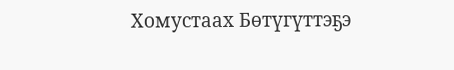Хомустаах Бөтүгүттэҕэ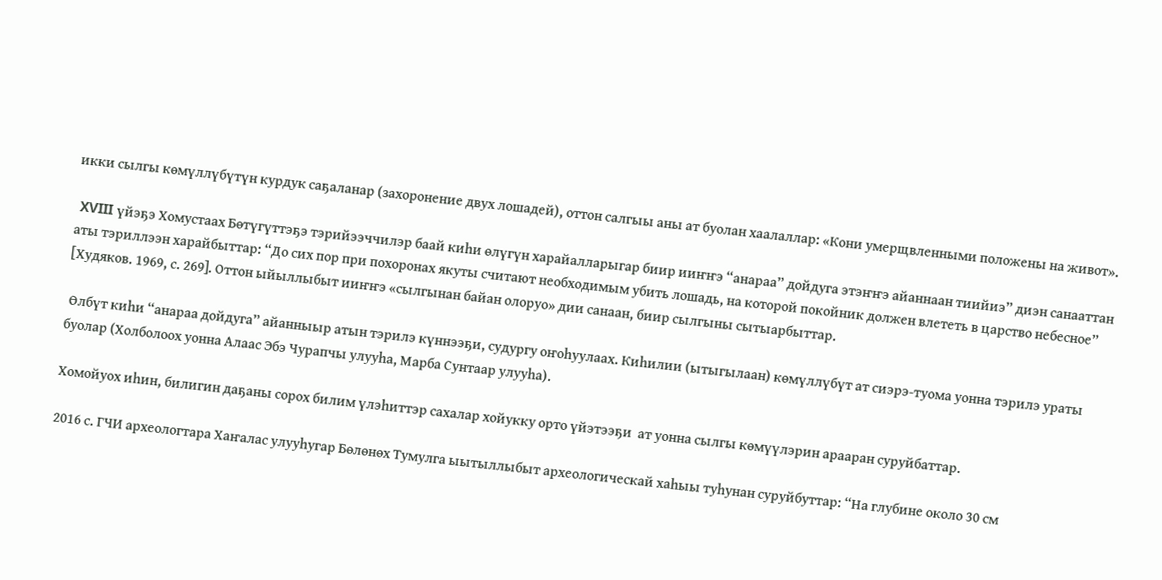икки сылгы көмүллүбүтүн курдук саҕаланар (захоронение двух лошадей), оттон салгыы аны ат буолан хаалаллар: «Кони умерщвленными положены на живот».

 XVIII үйэҕэ Хомустаах Бөтүгүттэҕэ тэрийээччилэр баай киһи өлүгүн харайалларыгар биир ииҥҥэ “анараа” дойдуга этэҥҥэ айаннаан тиийиэ” диэн санааттан аты тэриллээн харайбыттар: “До сих пор при похоронах якуты считают необходимым убить лошадь, на которой покойник должен влететь в царство небесное” [Худяков. 1969, с. 269]. Оттон ыйыллыбыт ииҥҥэ «сылгынан байан олоруо» дии санаан, биир сылгыны сытыарбыттар.

 Өлбүт киһи “анараа дойдуга” айанныыр атын тэрилэ күннээҕи, судургу оҥоһуулаах. Киһилии (ытыгылаан) көмүллүбүт ат сиэрэ-туома уонна тэрилэ ураты буолар (Холболоох уонна Алаас Эбэ Чурапчы улууһа, Марба Сунтаар улууһа).

Хомойуох иһин, билигин даҕаны сорох билим үлэһиттэр сахалар хойукку орто үйэтээҕи  ат уонна сылгы көмүүлэрин арааран суруйбаттар.

2016 с. ГЧИ археологтара Хаҥалас улууһугар Бөлөнөх Тумулга ыытыллыбыт археологическай хаһыы туһунан суруйбуттар: “На глубине около 30 см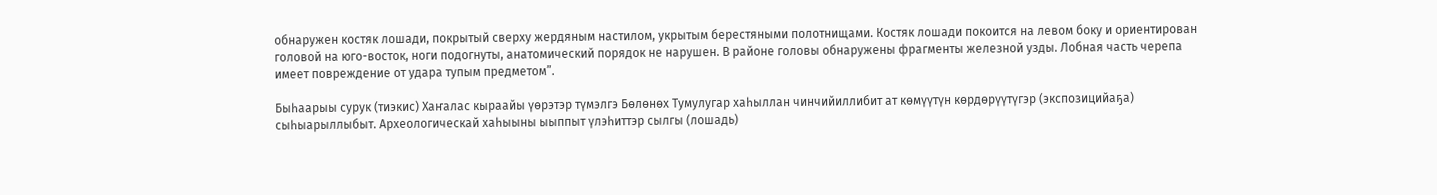обнаружен костяк лошади, покрытый сверху жердяным настилом, укрытым берестяными полотнищами. Костяк лошади покоится на левом боку и ориентирован головой на юго-восток, ноги подогнуты, анатомический порядок не нарушен. В районе головы обнаружены фрагменты железной узды. Лобная часть черепа имеет повреждение от удара тупым предметом”.

Быһаарыы сурук (тиэкис) Хаҥалас кыраайы үөрэтэр түмэлгэ Бөлөнөх Тумулугар хаһыллан чинчийиллибит ат көмүүтүн көрдөрүүтүгэр (экспозицийаҕа) сыһыарыллыбыт. Археологическай хаһыыны ыыппыт үлэһиттэр сылгы (лошадь)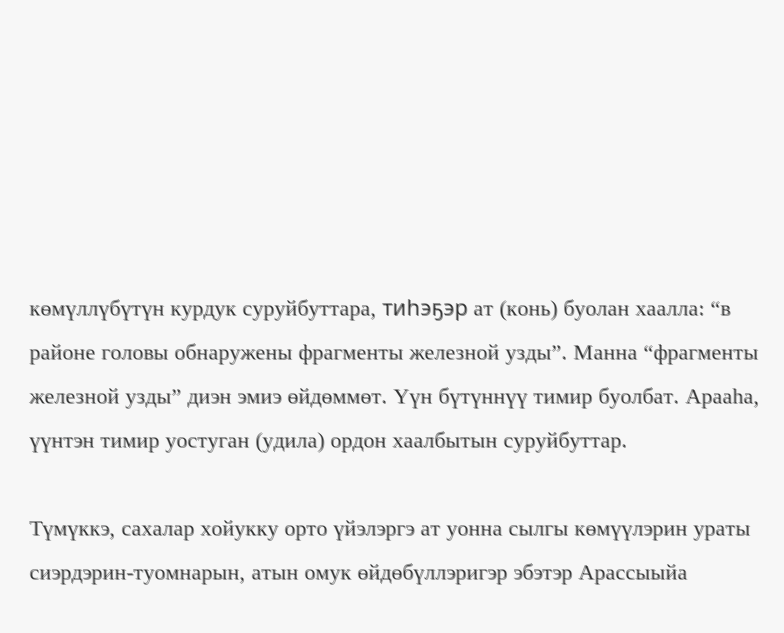көмүллүбүтүн курдук суруйбуттара, тиһэҕэр ат (конь) буолан хаалла: “в районе головы обнаружены фрагменты железной узды”. Манна “фрагменты железной узды” диэн эмиэ өйдөммөт. Үүн бүтүннүү тимир буолбат. Арааһа, үүнтэн тимир уостуган (удила) ордон хаалбытын суруйбуттар.

Түмүккэ, сахалар хойукку орто үйэлэргэ ат уонна сылгы көмүүлэрин ураты сиэрдэрин-туомнарын, атын омук өйдөбүллэригэр эбэтэр Арассыыйа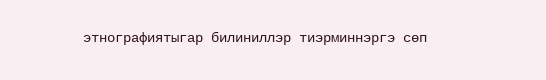этнографиятыгар билиниллэр тиэрминнэргэ сөп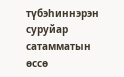түбэһиннэрэн суруйар сатамматын өссө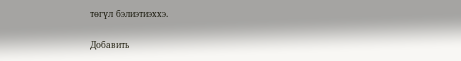төгүл бэлиэтиэххэ.

Добавить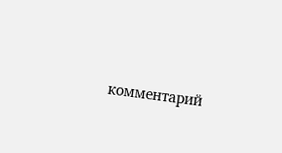комментарий